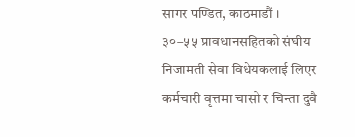सागर पण्डित, काठमाडौं ।
३०–५५ प्रावधानसहितको संघीय निजामती सेवा विधेयकलाई लिएर कर्मचारी वृत्तमा चासो र चिन्ता दुवै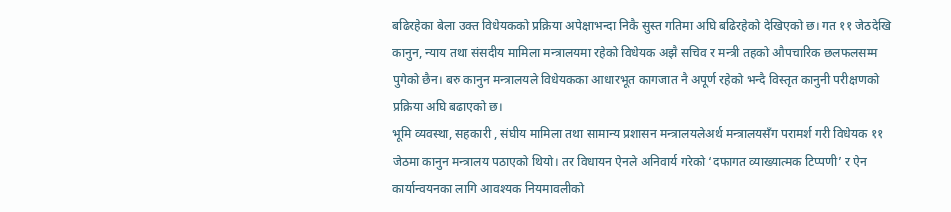बढिरहेका बेला उक्त विधेयकको प्रक्रिया अपेक्षाभन्दा निकै सुस्त गतिमा अघि बढिरहेको देखिएको छ। गत ११ जेठदेखि कानुन, न्याय तथा संसदीय मामिला मन्त्रालयमा रहेको विधेयक अझै सचिव र मन्त्री तहको औपचारिक छलफलसम्म पुगेको छैन। बरु कानुन मन्त्रालयले विधेयकका आधारभूत कागजात नै अपूर्ण रहेको भन्दै विस्तृत कानुनी परीक्षणको प्रक्रिया अघि बढाएको छ।
भूमि व्यवस्था, सहकारी , संघीय मामिला तथा सामान्य प्रशासन मन्त्रालयलेअर्थ मन्त्रालयसँग परामर्श गरी विधेयक ११ जेठमा कानुन मन्त्रालय पठाएको थियो। तर विधायन ऐनले अनिवार्य गरेको ‘दफागत व्याख्यात्मक टिप्पणी’ र ऐन कार्यान्वयनका लागि आवश्यक नियमावलीको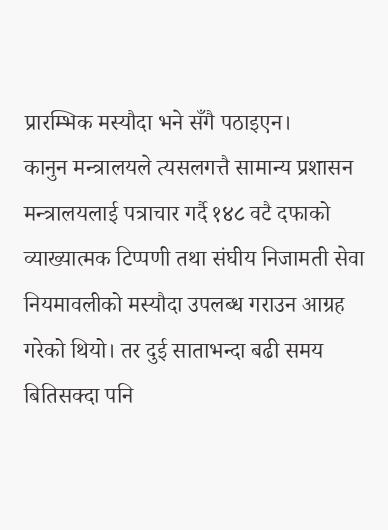प्रारम्भिक मस्यौदा भने सँगै पठाइएन।
कानुन मन्त्रालयले त्यसलगत्तै सामान्य प्रशासन मन्त्रालयलाई पत्राचार गर्दै १४८ वटै दफाको व्याख्यात्मक टिप्पणी तथा संघीय निजामती सेवा नियमावलीको मस्यौदा उपलब्ध गराउन आग्रह गरेको थियो। तर दुई साताभन्दा बढी समय बितिसक्दा पनि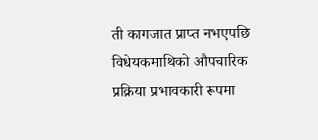ती कागजात प्राप्त नभएपछि विधेयकमाथिको औपचारिक प्रक्रिया प्रभावकारी रूपमा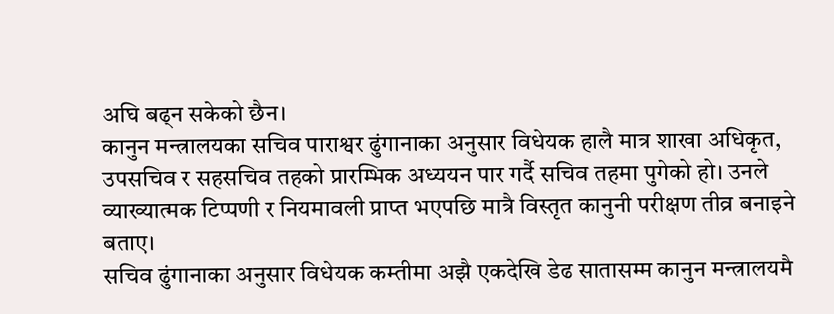अघि बढ्न सकेको छैन।
कानुन मन्त्रालयका सचिव पाराश्वर ढुंगानाका अनुसार विधेयक हालै मात्र शाखा अधिकृत, उपसचिव र सहसचिव तहको प्रारम्भिक अध्ययन पार गर्दै सचिव तहमा पुगेको हो। उनले व्याख्यात्मक टिप्पणी र नियमावली प्राप्त भएपछि मात्रै विस्तृत कानुनी परीक्षण तीव्र बनाइने बताए।
सचिव ढुंगानाका अनुसार विधेयक कम्तीमा अझै एकदेखि डेढ सातासम्म कानुन मन्त्रालयमै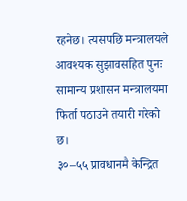रहनेछ। त्यसपछि मन्त्रालयले आवश्यक सुझावसहित पुनः सामान्य प्रशासन मन्त्रालयमा फिर्ता पठाउने तयारी गरेको छ।
३०–५५ प्रावधानमै केन्द्रित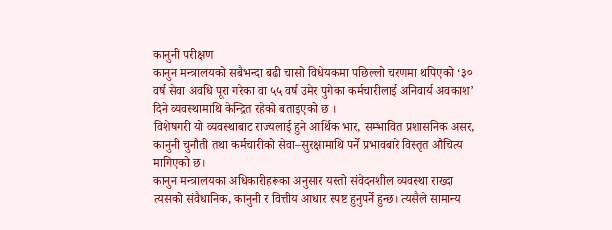कानुनी परीक्षण
कानुन मन्त्रालयको सबैभन्दा बढी चासो विधेयकमा पछिल्लो चरणमा थपिएको ‘३० वर्ष सेवा अवधि पूरा गरेका वा ५५ वर्ष उमेर पुगेका कर्मचारीलाई अनिवार्य अवकाश’ दिने व्यवस्थामाथि केन्द्रित रहेको बताइएको छ ।
विशेषगरी यो व्यवस्थाबाट राज्यलाई हुने आर्थिक भार, सम्भावित प्रशासनिक असर, कानुनी चुनौती तथा कर्मचारीको सेवा–सुरक्षामाथि पर्ने प्रभावबारे विस्तृत औचित्य मागिएको छ।
कानुन मन्त्रालयका अधिकारीहरूका अनुसार यस्तो संवेदनशील व्यवस्था राख्दा त्यसको संवैधानिक, कानुनी र वित्तीय आधार स्पष्ट हुनुपर्ने हुन्छ। त्यसैले सामान्य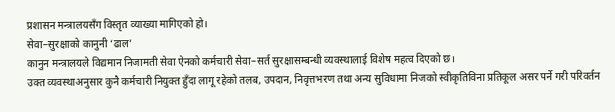प्रशासन मन्त्रालयसँग विस्तृत व्याख्या मागिएको हो।
सेवा–सुरक्षाको कानुनी ‘ढाल’
कानुन मन्त्रालयले विद्यमान निजामती सेवा ऐनको कर्मचारी सेवा–सर्त सुरक्षासम्बन्धी व्यवस्थालाई विशेष महत्व दिएको छ।
उक्त व्यवस्थाअनुसार कुनै कर्मचारी नियुक्त हुँदा लागू रहेको तलब, उपदान, निवृत्तभरण तथा अन्य सुविधामा निजको स्वीकृतिविना प्रतिकूल असर पर्ने गरी परिवर्तन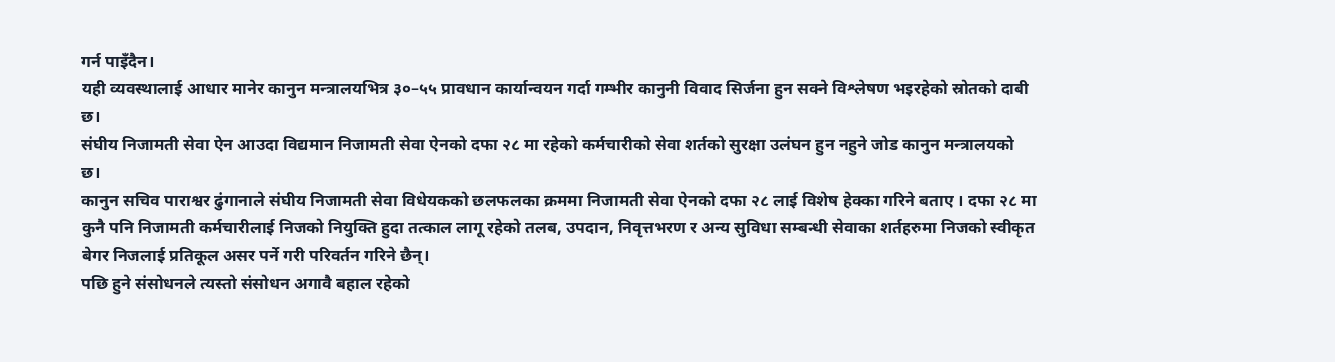गर्न पाइँदैन।
यही व्यवस्थालाई आधार मानेर कानुन मन्त्रालयभित्र ३०–५५ प्रावधान कार्यान्वयन गर्दा गम्भीर कानुनी विवाद सिर्जना हुन सक्ने विश्लेषण भइरहेको स्रोतको दाबी छ।
संघीय निजामती सेवा ऐन आउदा विद्यमान निजामती सेवा ऐनको दफा २८ मा रहेको कर्मचारीको सेवा शर्तको सुरक्षा उलंघन हुन नहुने जोड कानुन मन्त्रालयको छ।
कानुन सचिव पाराश्वर ढुंगानाले संघीय निजामती सेवा विधेयकको छलफलका क्रममा निजामती सेवा ऐनको दफा २८ लाई विशेष हेक्का गरिने बताए । दफा २८ मा कुनै पनि निजामती कर्मचारीलाई निजको नियुक्ति हुदा तत्काल लागू रहेको तलब, उपदान, निवृत्तभरण र अन्य सुविधा सम्बन्धी सेवाका शर्तहरुमा निजको स्वीकृत बेगर निजलाई प्रतिकूल असर पर्ने गरी परिवर्तन गरिने छैन्।
पछि हुने संसोधनले त्यस्तो संसोधन अगावै बहाल रहेको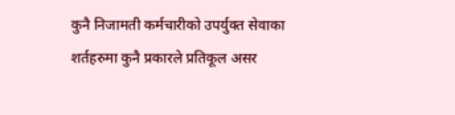कुनै निजामती कर्मचारीको उपर्युक्त सेवाका शर्तहरुमा कुनै प्रकारले प्रतिकूल असर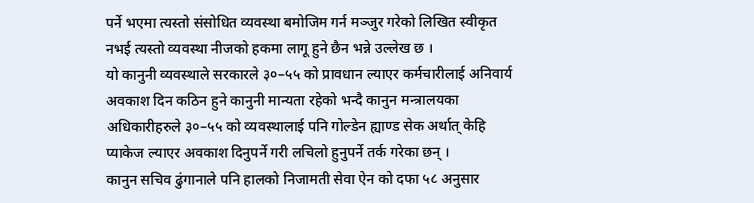पर्ने भएमा त्यस्तो संसोधित व्यवस्था बमोजिम गर्न मञ्जुर गरेको लिखित स्वीकृत नभई त्यस्तो व्यवस्था नीजको हकमा लागू हुने छैन भन्ने उल्लेख छ ।
यो कानुनी व्यवस्थाले सरकारले ३०–५५ को प्रावधान ल्याएर कर्मचारीलाई अनिवार्य अवकाश दिन कठिन हुने कानुनी मान्यता रहेको भन्दै कानुन मन्त्रालयका अधिकारीहरुले ३०–५५ को व्यवस्थालाई पनि गोल्डेन ह्याण्ड सेक अर्थात् केहि प्याकेज ल्याएर अवकाश दिनुपर्ने गरी लचिलो हुनुपर्ने तर्क गरेका छन् ।
कानुन सचिव ढुंगानाले पनि हालको निजामती सेवा ऐन को दफा ५८ अनुसार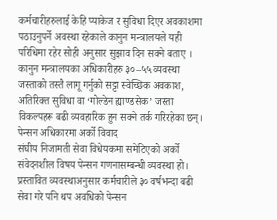कर्मचारीहरुलाई केहि प्याकेज र सुविधा दिएर अवकाशमा पठाउनुपर्ने अवस्था रहेकाले कानुन मन्त्रालयले यही परिधिमा रहेर सोही अनुसार सुझाव दिन सक्ने बताए । कानुन मन्त्रालयका अधिकारीहरु ३०–५५ व्यवस्था जस्ताको तस्तै लागू गर्नुको सट्टा स्वेच्छिक अवकाश, अतिरिक्त सुविधा वा ‘गोल्डेन ह्याण्डसेक’ जस्ता विकल्पहरू बढी व्यवहारिक हुन सक्ने तर्क गरिरहेका छन्।
पेन्सन अधिकारमा अर्को विवाद
संघीय निजामती सेवा विधेयकमा समेटिएको अर्को संवेदनशील विषय पेन्सन गणनासम्बन्धी व्यवस्था हो।
प्रस्तावित व्यवस्थाअनुसार कर्मचारीले ३० वर्षभन्दा बढी सेवा गरे पनि थप अवधिको पेन्सन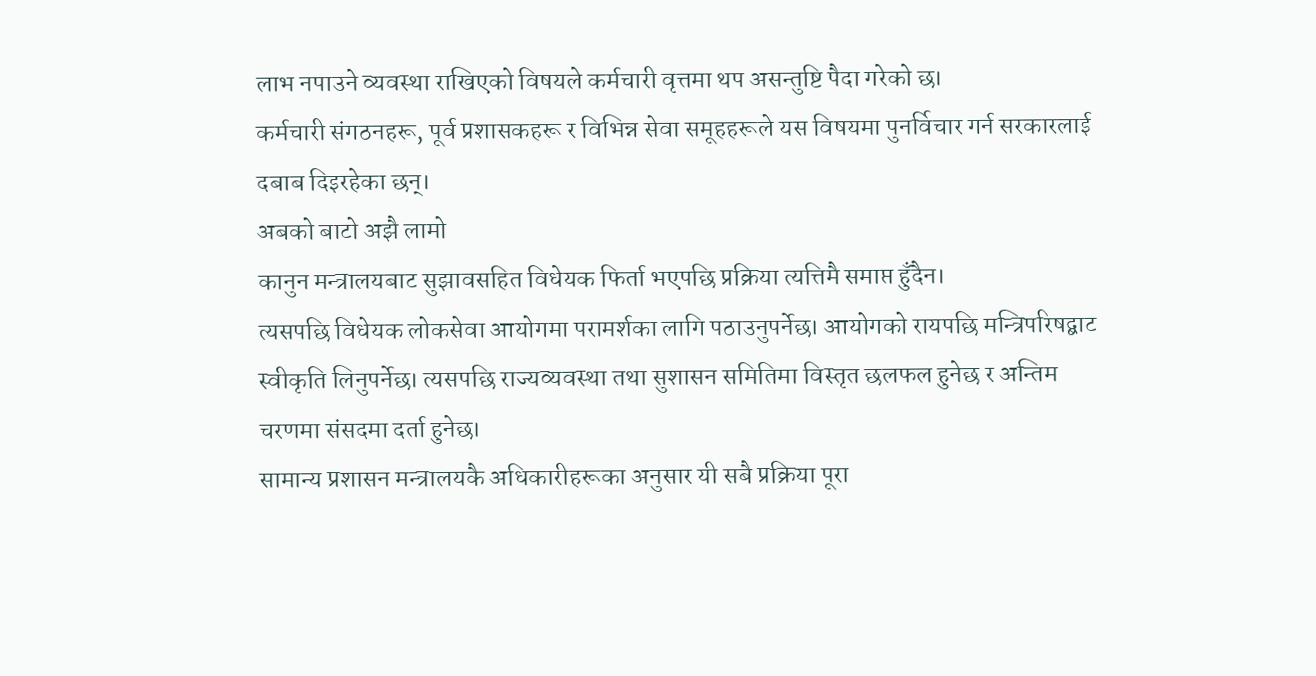लाभ नपाउने व्यवस्था राखिएको विषयले कर्मचारी वृत्तमा थप असन्तुष्टि पैदा गरेको छ।
कर्मचारी संगठनहरू, पूर्व प्रशासकहरू र विभिन्न सेवा समूहहरूले यस विषयमा पुनर्विचार गर्न सरकारलाई दबाब दिइरहेका छन्।
अबको बाटो अझै लामो
कानुन मन्त्रालयबाट सुझावसहित विधेयक फिर्ता भएपछि प्रक्रिया त्यत्तिमै समाप्त हुँदैन।
त्यसपछि विधेयक लोकसेवा आयोगमा परामर्शका लागि पठाउनुपर्नेछ। आयोगको रायपछि मन्त्रिपरिषद्बाट स्वीकृति लिनुपर्नेछ। त्यसपछि राज्यव्यवस्था तथा सुशासन समितिमा विस्तृत छलफल हुनेछ र अन्तिम चरणमा संसदमा दर्ता हुनेछ।
सामान्य प्रशासन मन्त्रालयकै अधिकारीहरूका अनुसार यी सबै प्रक्रिया पूरा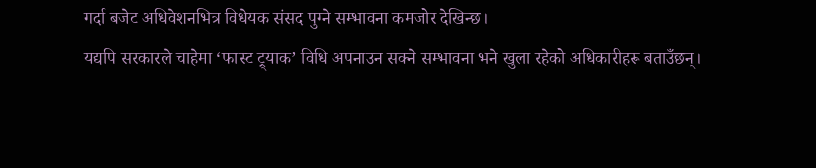गर्दा बजेट अधिवेशनभित्र विधेयक संसद पुग्ने सम्भावना कमजोर देखिन्छ।
यद्यपि सरकारले चाहेमा ‘फास्ट ट्र्याक’ विधि अपनाउन सक्ने सम्भावना भने खुला रहेको अधिकारीहरू बताउँछन्।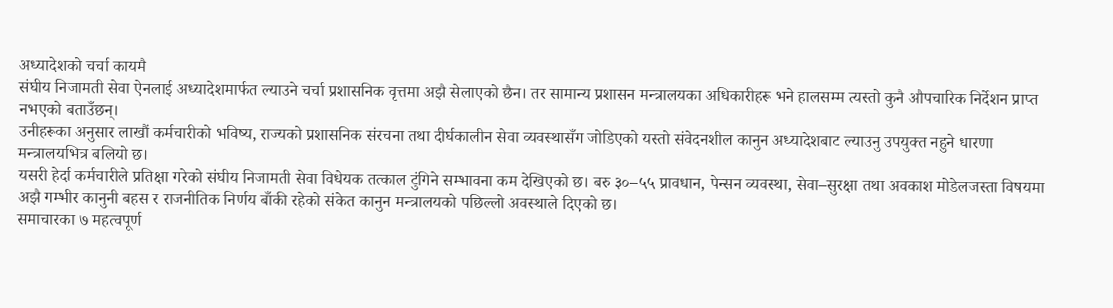अध्यादेशको चर्चा कायमै
संघीय निजामती सेवा ऐनलाई अध्यादेशमार्फत ल्याउने चर्चा प्रशासनिक वृत्तमा अझै सेलाएको छैन। तर सामान्य प्रशासन मन्त्रालयका अधिकारीहरू भने हालसम्म त्यस्तो कुनै औपचारिक निर्देशन प्राप्त नभएको बताउँछन्।
उनीहरूका अनुसार लाखौं कर्मचारीको भविष्य, राज्यको प्रशासनिक संरचना तथा दीर्घकालीन सेवा व्यवस्थासँग जोडिएको यस्तो संवेदनशील कानुन अध्यादेशबाट ल्याउनु उपयुक्त नहुने धारणा मन्त्रालयभित्र बलियो छ।
यसरी हेर्दा कर्मचारीले प्रतिक्षा गरेको संघीय निजामती सेवा विधेयक तत्काल टुंगिने सम्भावना कम देखिएको छ। बरु ३०–५५ प्रावधान, पेन्सन व्यवस्था, सेवा–सुरक्षा तथा अवकाश मोडेलजस्ता विषयमा अझै गम्भीर कानुनी बहस र राजनीतिक निर्णय बाँकी रहेको संकेत कानुन मन्त्रालयको पछिल्लो अवस्थाले दिएको छ।
समाचारका ७ महत्वपूर्ण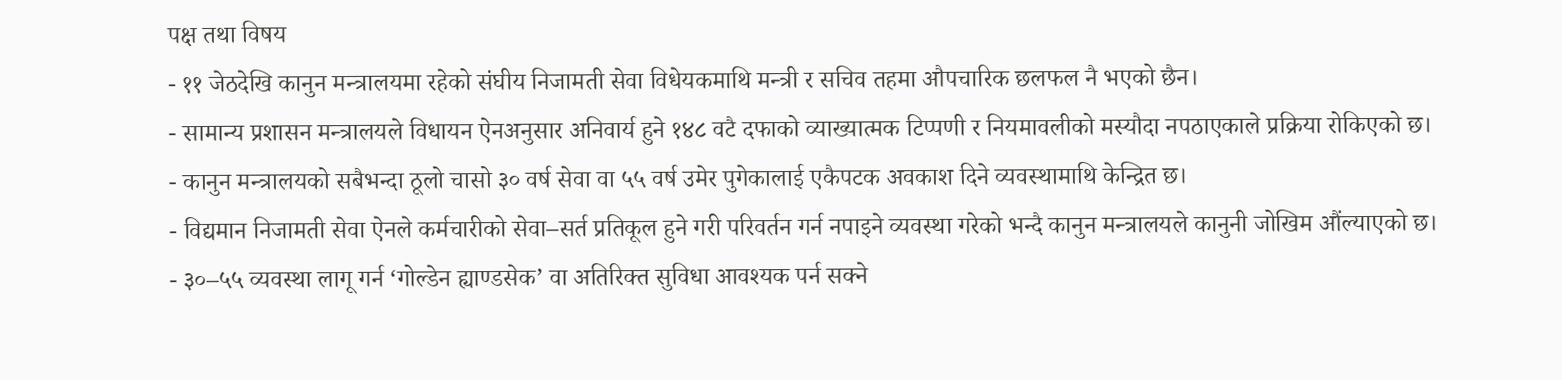पक्ष तथा विषय
- ११ जेठदेखि कानुन मन्त्रालयमा रहेको संघीय निजामती सेवा विधेयकमाथि मन्त्री र सचिव तहमा औपचारिक छलफल नै भएको छैन।
- सामान्य प्रशासन मन्त्रालयले विधायन ऐनअनुसार अनिवार्य हुने १४८ वटै दफाको व्याख्यात्मक टिप्पणी र नियमावलीको मस्यौदा नपठाएकाले प्रक्रिया रोकिएको छ।
- कानुन मन्त्रालयको सबैभन्दा ठूलो चासो ३० वर्ष सेवा वा ५५ वर्ष उमेर पुगेकालाई एकैपटक अवकाश दिने व्यवस्थामाथि केन्द्रित छ।
- विद्यमान निजामती सेवा ऐनले कर्मचारीको सेवा–सर्त प्रतिकूल हुने गरी परिवर्तन गर्न नपाइने व्यवस्था गरेको भन्दै कानुन मन्त्रालयले कानुनी जोखिम औंल्याएको छ।
- ३०–५५ व्यवस्था लागू गर्न ‘गोल्डेन ह्याण्डसेक’ वा अतिरिक्त सुविधा आवश्यक पर्न सक्ने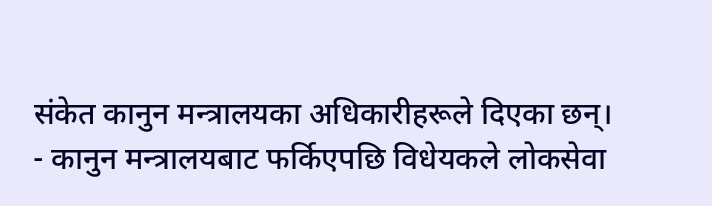संकेत कानुन मन्त्रालयका अधिकारीहरूले दिएका छन्।
- कानुन मन्त्रालयबाट फर्किएपछि विधेयकले लोकसेवा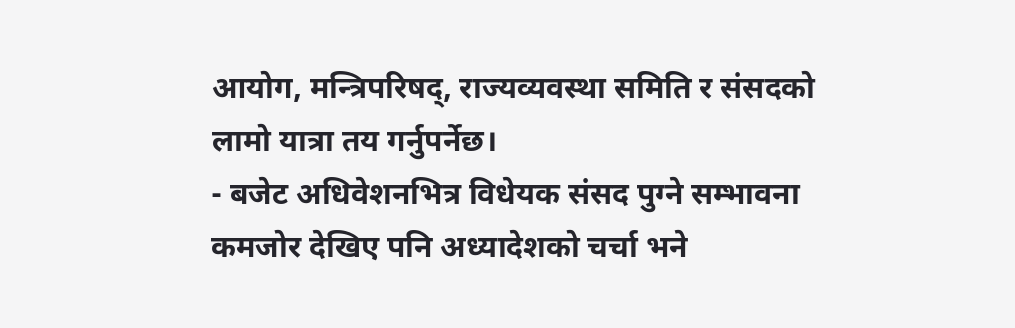आयोग, मन्त्रिपरिषद्, राज्यव्यवस्था समिति र संसदको लामो यात्रा तय गर्नुपर्नेछ।
- बजेट अधिवेशनभित्र विधेयक संसद पुग्ने सम्भावना कमजोर देखिए पनि अध्यादेशको चर्चा भने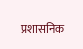प्रशासनिक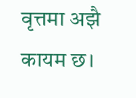वृत्तमा अझै कायम छ।